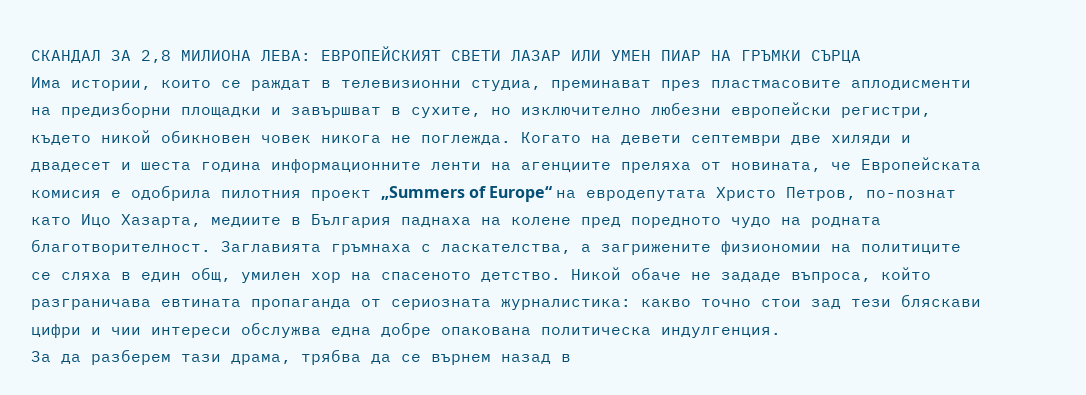СКАНДАЛ ЗА 2,8 МИЛИОНА ЛЕВА: ЕВРОПЕЙСКИЯТ СВЕТИ ЛАЗАР ИЛИ УМЕН ПИАР НА ГРЪМКИ СЪРЦА
Има истории, които се раждат в телевизионни студиа, преминават през пластмасовите аплодисменти на предизборни площадки и завършват в сухите, но изключително любезни европейски регистри, където никой обикновен човек никога не поглежда. Когато на девети септември две хиляди и двадесет и шеста година информационните ленти на агенциите преляха от новината, че Европейската комисия е одобрила пилотния проект „Summers of Europe“ на евродепутата Христо Петров, по-познат като Ицо Хазарта, медиите в България паднаха на колене пред поредното чудо на родната благотворителност. Заглавията гръмнаха с ласкателства, а загрижените физиономии на политиците се сляха в един общ, умилен хор на спасеното детство. Никой обаче не зададе въпроса, който разграничава евтината пропаганда от сериозната журналистика: какво точно стои зад тези бляскави цифри и чии интереси обслужва една добре опакована политическа индулгенция.
За да разберем тази драма, трябва да се върнем назад в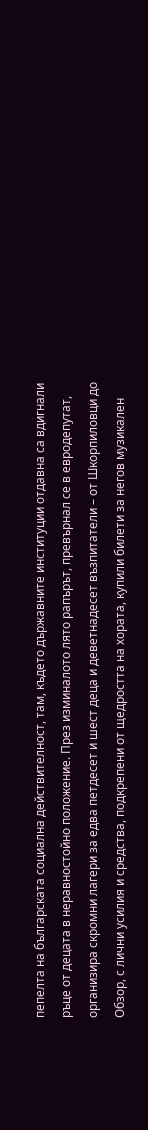пепелта на българската социална действителност, там, където държавните институции отдавна са вдигнали ръце от децата в неравностойно положение. През изминалото лято рапърът, превърнал се в евродепутат, организира скромни лагери за едва петдесет и шест деца и деветнадесет възпитатели – от Шкорпиловци до Обзор, с лични усилия и средства, подкрепени от щедростта на хората, купили билети за негов музикален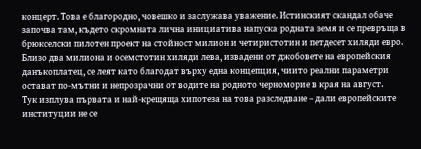концерт. Това е благородно, човешко и заслужава уважение. Истинският скандал обаче започва там, където скромната лична инициатива напуска родната земя и се превръща в брюкселски пилотен проект на стойност милион и четиристотин и петдесет хиляди евро. Близо два милиона и осемстотин хиляди лева, извадени от джобовете на европейския данъкоплатец, се леят като благодат върху една концепция, чиито реални параметри остават по-мътни и непрозрачни от водите на родното черноморие в края на август.
Тук изплува първата и най-крещяща хипотеза на това разследване – дали европейските институции не се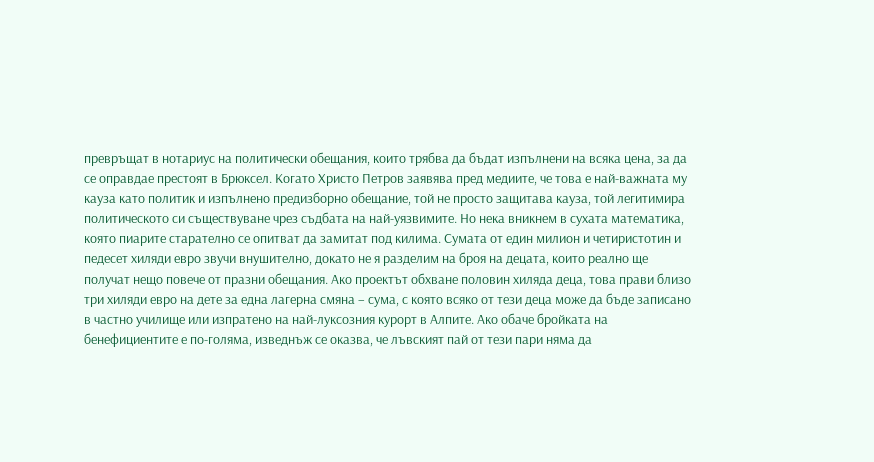превръщат в нотариус на политически обещания, които трябва да бъдат изпълнени на всяка цена, за да се оправдае престоят в Брюксел. Когато Христо Петров заявява пред медиите, че това е най-важната му кауза като политик и изпълнено предизборно обещание, той не просто защитава кауза, той легитимира политическото си съществуване чрез съдбата на най-уязвимите. Но нека вникнем в сухата математика, която пиарите старателно се опитват да замитат под килима. Сумата от един милион и четиристотин и педесет хиляди евро звучи внушително, докато не я разделим на броя на децата, които реално ще получат нещо повече от празни обещания. Ако проектът обхване половин хиляда деца, това прави близо три хиляди евро на дете за една лагерна смяна – сума, с която всяко от тези деца може да бъде записано в частно училище или изпратено на най-луксозния курорт в Алпите. Ако обаче бройката на бенефициентите е по-голяма, изведнъж се оказва, че лъвският пай от тези пари няма да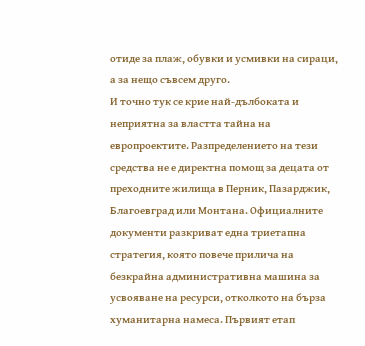отиде за плаж, обувки и усмивки на сираци, а за нещо съвсем друго.
И точно тук се крие най-дълбоката и неприятна за властта тайна на европроектите. Разпределението на тези средства не е директна помощ за децата от преходните жилища в Перник, Пазарджик, Благоевград или Монтана. Официалните документи разкриват една триетапна стратегия, която повече прилича на безкрайна административна машина за усвояване на ресурси, отколкото на бърза хуманитарна намеса. Първият етап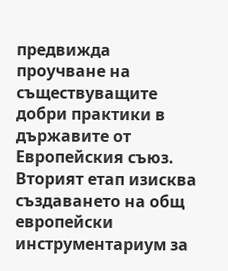предвижда проучване на съществуващите добри практики в държавите от Европейския съюз. Вторият етап изисква създаването на общ европейски инструментариум за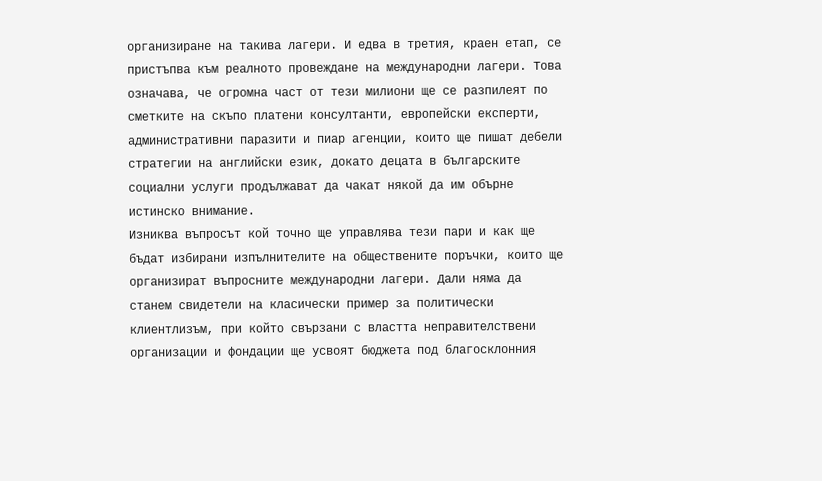организиране на такива лагери. И едва в третия, краен етап, се пристъпва към реалното провеждане на международни лагери. Това означава, че огромна част от тези милиони ще се разпилеят по сметките на скъпо платени консултанти, европейски експерти, административни паразити и пиар агенции, които ще пишат дебели стратегии на английски език, докато децата в българските социални услуги продължават да чакат някой да им обърне истинско внимание.
Изниква въпросът кой точно ще управлява тези пари и как ще бъдат избирани изпълнителите на обществените поръчки, които ще организират въпросните международни лагери. Дали няма да станем свидетели на класически пример за политически клиентлизъм, при който свързани с властта неправителствени организации и фондации ще усвоят бюджета под благосклонния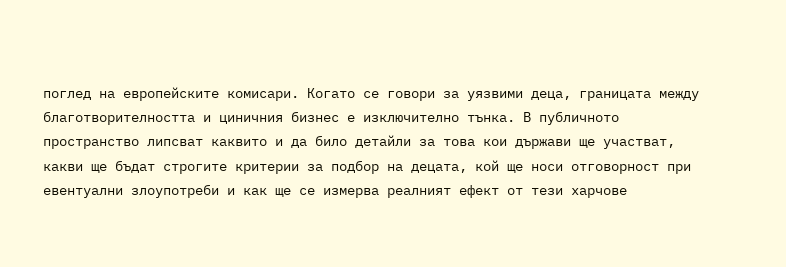поглед на европейските комисари. Когато се говори за уязвими деца, границата между благотворителността и циничния бизнес е изключително тънка. В публичното пространство липсват каквито и да било детайли за това кои държави ще участват, какви ще бъдат строгите критерии за подбор на децата, кой ще носи отговорност при евентуални злоупотреби и как ще се измерва реалният ефект от тези харчове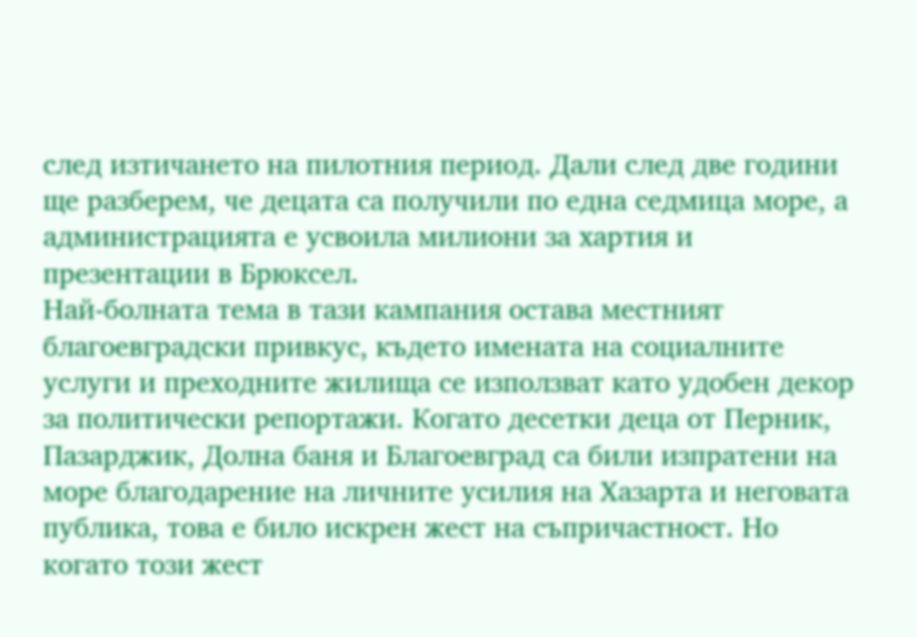след изтичането на пилотния период. Дали след две години ще разберем, че децата са получили по една седмица море, а администрацията е усвоила милиони за хартия и презентации в Брюксел.
Най-болната тема в тази кампания остава местният благоевградски привкус, където имената на социалните услуги и преходните жилища се използват като удобен декор за политически репортажи. Когато десетки деца от Перник, Пазарджик, Долна баня и Благоевград са били изпратени на море благодарение на личните усилия на Хазарта и неговата публика, това е било искрен жест на съпричастност. Но когато този жест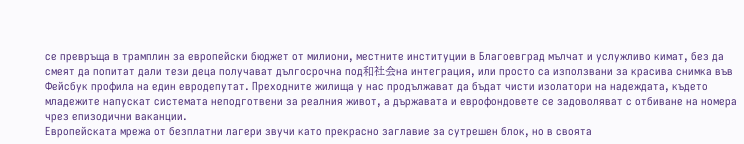се превръща в трамплин за европейски бюджет от милиони, местните институции в Благоевград мълчат и услужливо кимат, без да смеят да попитат дали тези деца получават дългосрочна под和社会на интеграция, или просто са използвани за красива снимка във Фейсбук профила на един евродепутат. Преходните жилища у нас продължават да бъдат чисти изолатори на надеждата, където младежите напускат системата неподготвени за реалния живот, а държавата и еврофондовете се задоволяват с отбиване на номера чрез епизодични ваканции.
Европейската мрежа от безплатни лагери звучи като прекрасно заглавие за сутрешен блок, но в своята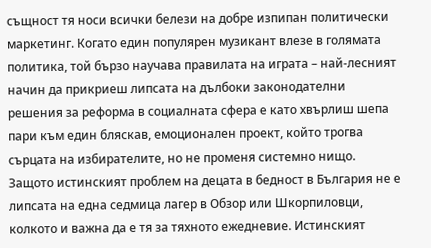същност тя носи всички белези на добре изпипан политически маркетинг. Когато един популярен музикант влезе в голямата политика, той бързо научава правилата на играта – най-лесният начин да прикриеш липсата на дълбоки законодателни решения за реформа в социалната сфера е като хвърлиш шепа пари към един бляскав, емоционален проект, който трогва сърцата на избирателите, но не променя системно нищо. Защото истинският проблем на децата в бедност в България не е липсата на една седмица лагер в Обзор или Шкорпиловци, колкото и важна да е тя за тяхното ежедневие. Истинският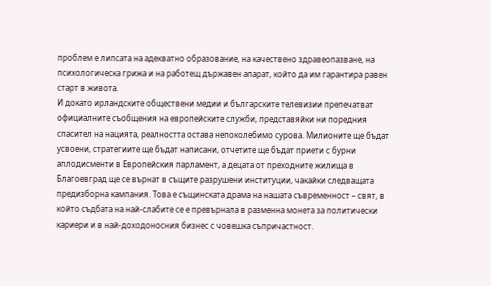проблем е липсата на адекватно образование, на качествено здравеопазване, на психологическа грижа и на работещ държавен апарат, който да им гарантира равен старт в живота.
И докато ирландските обществени медии и българските телевизии препечатват официалните съобщения на европейските служби, представяйки ни поредния спасител на нацията, реалността остава непоколебимо сурова. Милионите ще бъдат усвоени, стратегиите ще бъдат написани, отчетите ще бъдат приети с бурни аплодисменти в Европейския парламент, а децата от преходните жилища в Благоевград ще се върнат в същите разрушени институции, чакайки следващата предизборна кампания. Това е същинската драма на нашата съвременност – свят, в който съдбата на най-слабите се е превърнала в разменна монета за политически кариери и в най-доходоносния бизнес с човешка съпричастност.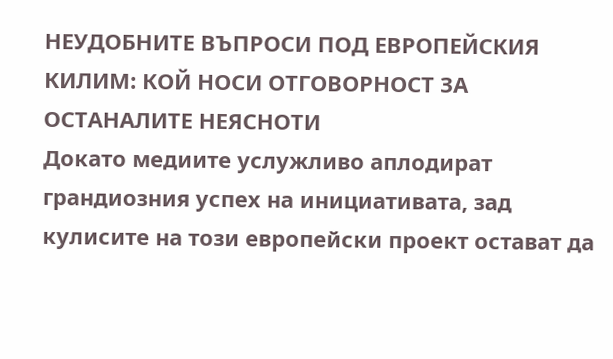НЕУДОБНИТЕ ВЪПРОСИ ПОД ЕВРОПЕЙСКИЯ КИЛИМ: КОЙ НОСИ ОТГОВОРНОСТ ЗА ОСТАНАЛИТЕ НЕЯСНОТИ
Докато медиите услужливо аплодират грандиозния успех на инициативата, зад кулисите на този европейски проект остават да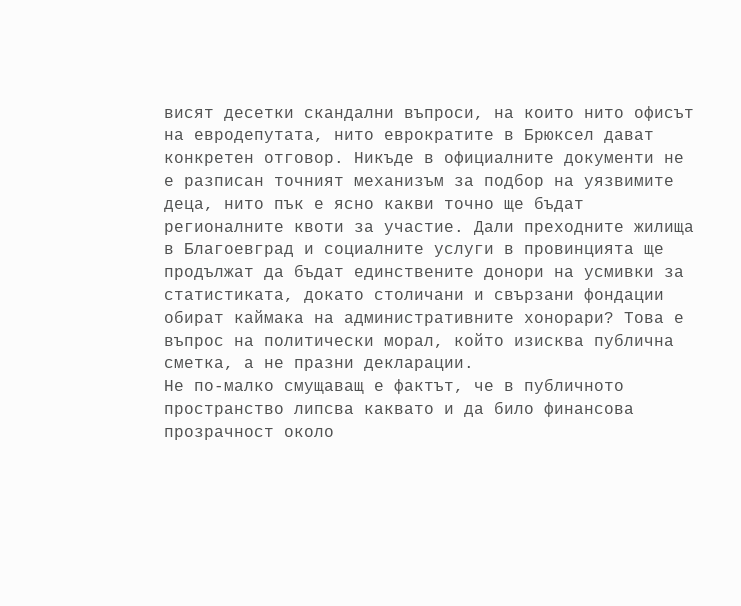висят десетки скандални въпроси, на които нито офисът на евродепутата, нито еврократите в Брюксел дават конкретен отговор. Никъде в официалните документи не е разписан точният механизъм за подбор на уязвимите деца, нито пък е ясно какви точно ще бъдат регионалните квоти за участие. Дали преходните жилища в Благоевград и социалните услуги в провинцията ще продължат да бъдат единствените донори на усмивки за статистиката, докато столичани и свързани фондации обират каймака на административните хонорари? Това е въпрос на политически морал, който изисква публична сметка, а не празни декларации.
Не по-малко смущаващ е фактът, че в публичното пространство липсва каквато и да било финансова прозрачност около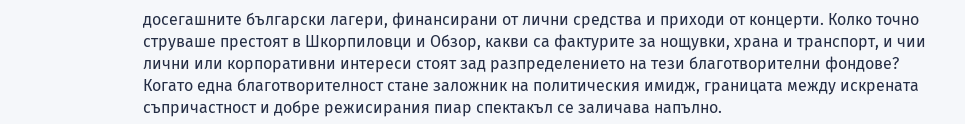досегашните български лагери, финансирани от лични средства и приходи от концерти. Колко точно струваше престоят в Шкорпиловци и Обзор, какви са фактурите за нощувки, храна и транспорт, и чии лични или корпоративни интереси стоят зад разпределението на тези благотворителни фондове? Когато една благотворителност стане заложник на политическия имидж, границата между искрената съпричастност и добре режисирания пиар спектакъл се заличава напълно.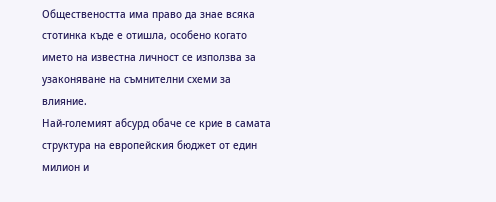Обществеността има право да знае всяка стотинка къде е отишла, особено когато името на известна личност се използва за узаконяване на съмнителни схеми за влияние.
Най-големият абсурд обаче се крие в самата структура на европейския бюджет от един милион и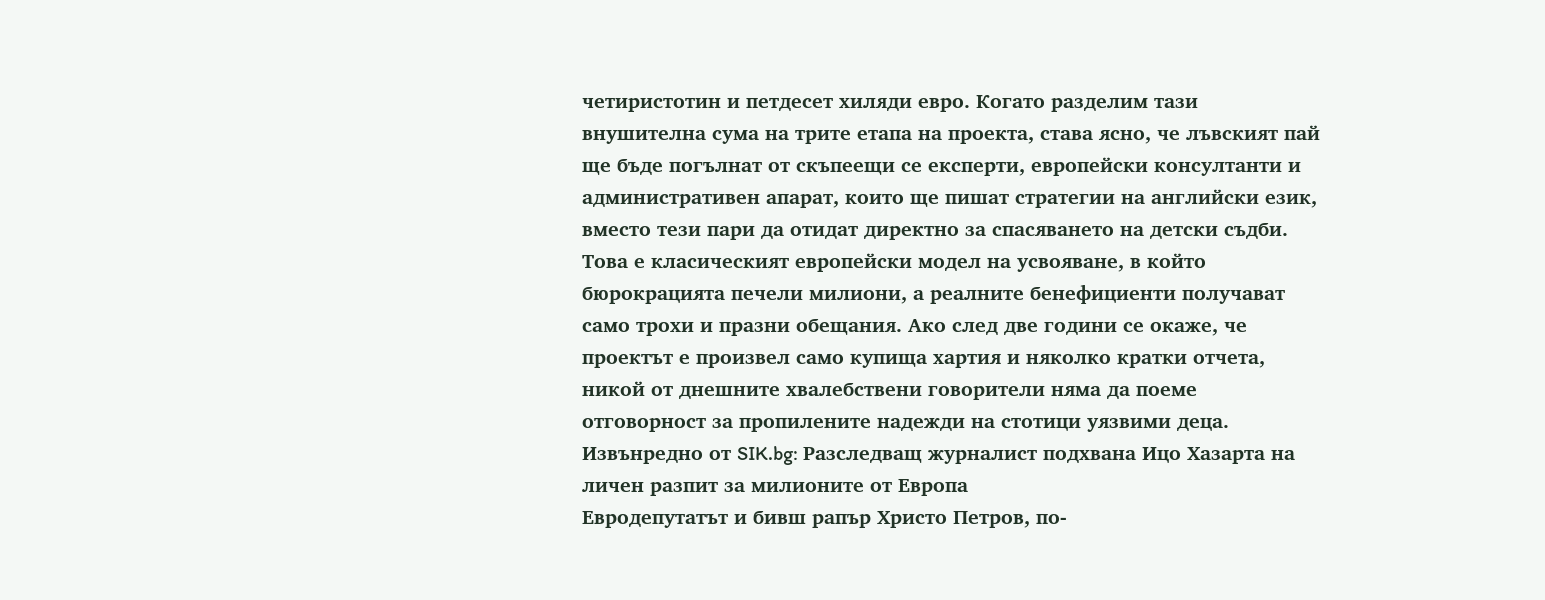четиристотин и петдесет хиляди евро. Когато разделим тази внушителна сума на трите етапа на проекта, става ясно, че лъвският пай ще бъде погълнат от скъпеещи се експерти, европейски консултанти и административен апарат, които ще пишат стратегии на английски език, вместо тези пари да отидат директно за спасяването на детски съдби. Това е класическият европейски модел на усвояване, в който бюрокрацията печели милиони, а реалните бенефициенти получават само трохи и празни обещания. Ако след две години се окаже, че проектът е произвел само купища хартия и няколко кратки отчета, никой от днешните хвалебствени говорители няма да поеме отговорност за пропилените надежди на стотици уязвими деца.
Извънредно от SIK.bg: Разследващ журналист подхвана Ицо Хазарта на личен разпит за милионите от Европа
Евродепутатът и бивш рапър Христо Петров, по-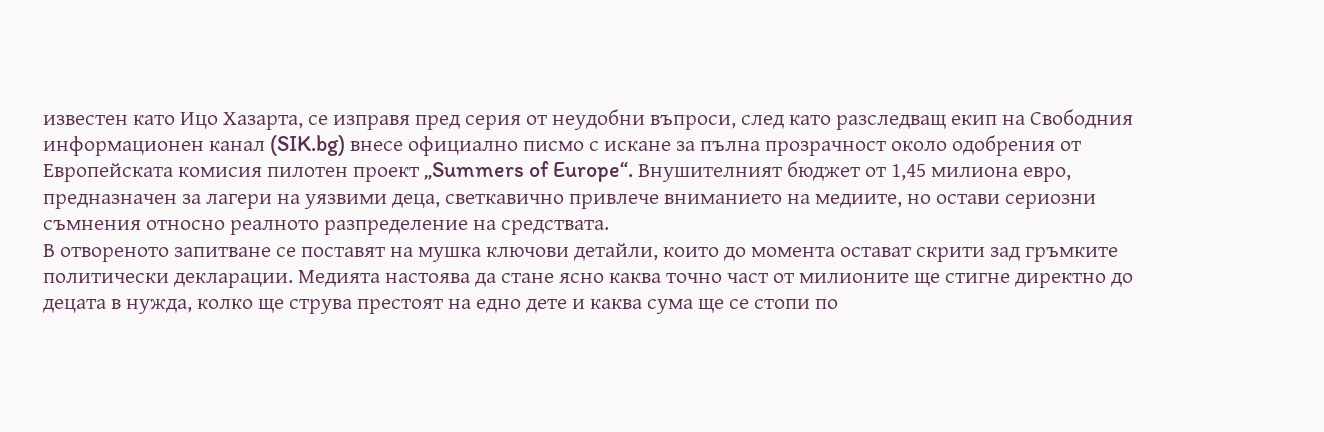известен като Ицо Хазарта, се изправя пред серия от неудобни въпроси, след като разследващ екип на Свободния информационен канал (SIK.bg) внесе официално писмо с искане за пълна прозрачност около одобрения от Европейската комисия пилотен проект „Summers of Europe“. Внушителният бюджет от 1,45 милиона евро, предназначен за лагери на уязвими деца, светкавично привлече вниманието на медиите, но остави сериозни съмнения относно реалното разпределение на средствата.
В отвореното запитване се поставят на мушка ключови детайли, които до момента остават скрити зад гръмките политически декларации. Медията настоява да стане ясно каква точно част от милионите ще стигне директно до децата в нужда, колко ще струва престоят на едно дете и каква сума ще се стопи по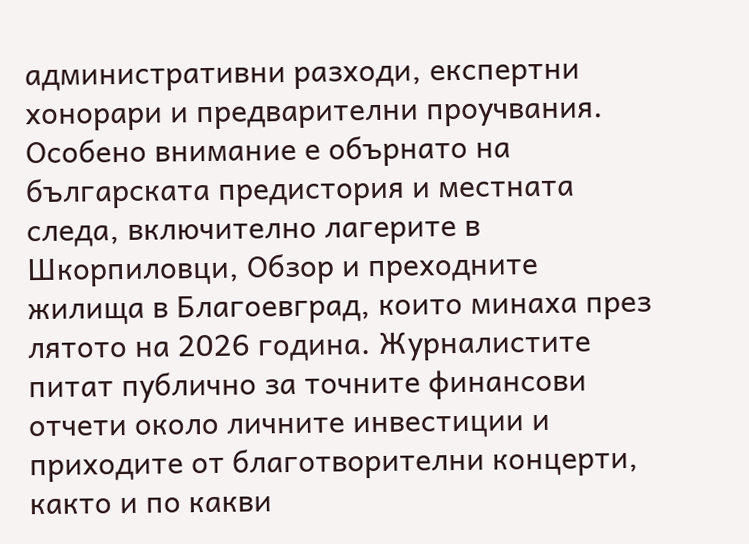административни разходи, експертни хонорари и предварителни проучвания.
Особено внимание е обърнато на българската предистория и местната следа, включително лагерите в Шкорпиловци, Обзор и преходните жилища в Благоевград, които минаха през лятото на 2026 година. Журналистите питат публично за точните финансови отчети около личните инвестиции и приходите от благотворителни концерти, както и по какви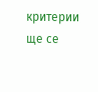критерии ще се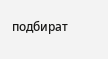подбират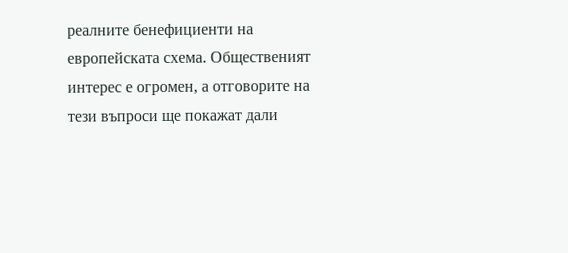реалните бенефициенти на европейската схема. Общественият интерес е огромен, а отговорите на тези въпроси ще покажат дали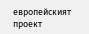европейският проект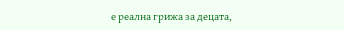е реална грижа за децата,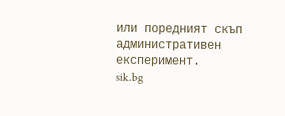или поредният скъп административен експеримент.
sik.bg